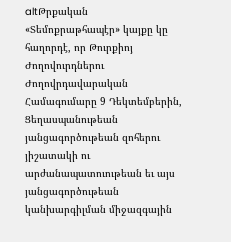altԹրքական «Տեմոքրաթհապէր» կայքը կը հաղորդէ, որ Թուրքիոյ Ժողովուրդներու Ժողովրդավարական Համագումարը 9 Դեկտեմբերին, Ցեղասպանութեան յանցագործութեան զոհերու յիշատակի ու արժանապատուութեան եւ այս յանցագործութեան կանխարգիլման միջազգային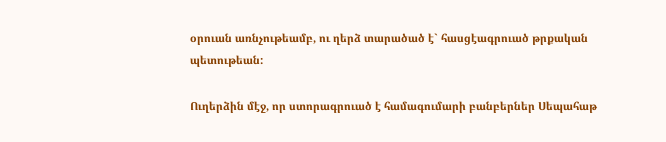օրուան առնչութեամբ, ու ղերձ տարածած է` հասցէագրուած թրքական պետութեան:

Ուղերձին մէջ, որ ստորագրուած է համագումարի բանբերներ Սեպահաթ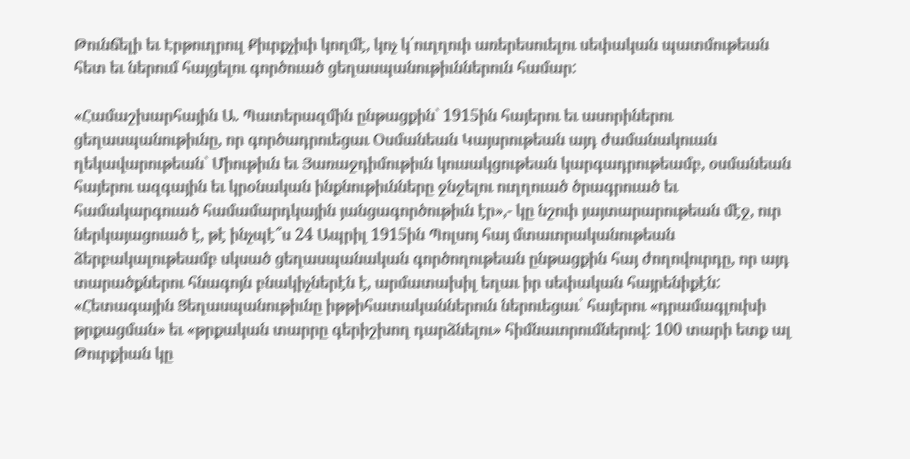Թունճելի եւ Էրթուղրուլ Քիւրքչիւի կողմէ, կոչ կ՛ուղղուի առերեսուելու սեփական պատմութեան հետ եւ ներում հայցելու գործուած ցեղասպանութիւններուն համար:

«Համաշխարհային Ա. Պատերազմին ընթացքին` 1915ին հայերու եւ ասորիներու ցեղասպանութիւնը, որ գործադրուեցաւ Օսմանեան Կայսրութեան այդ ժամանակուան ղեկավարութեան` Միութիւն եւ Յառաջդիմութիւն կուսակցութեան կարգադրութեամբ, օսմանեան հայերու ազգային եւ կրօնական ինքնութիւնները ջնջելու ուղղուած ծրագրուած եւ համակարգուած համամարդկային յանցագործութիւն էր»,- կը նշուի յայտարարութեան մէջ, ուր ներկայացուած է, թէ ինչպէ՞ս 24 Ապրիլ 1915ին Պոլսոյ հայ մտաւորականութեան ձերբակալութեամբ սկսած ցեղասպանական գործողութեան ընթացքին հայ ժողովուրդը, որ այդ տարածքներու հնագոյն բնակիչներէն է, արմատախիլ եղաւ իր սեփական հայրենիքէն: «Հետագային Ցեղասպանութիւնը իթթիհատականներուն ներուեցաւ՝ հայերու «դրամագլուխի թրքացման» եւ «թրքական տարրը գերիշխող դարձնելու» հիմնաւորումներով: 100 տարի ետք ալ Թուրքիան կը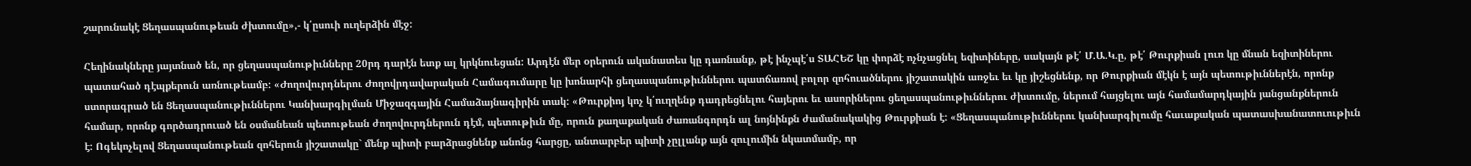շարունակէ Ցեղասպանութեան ժխտումը»,- կ՛ըսուի ուղերձին մէջ:

Հեղինակները յայտնած են, որ ցեղասպանութիւնները 20րդ դարէն ետք ալ կրկնուեցան: Արդէն մեր օրերուն ականատես կը դառնանք, թէ ինչպէ՛ս ՏԱՀԵՇ կը փորձէ ոչնչացնել եզիտիները, սակայն թէ՛ Մ.Ա.Կ.ը, թէ՛ Թուրքիան լուռ կը մնան եզիտիներու պատահած դէպքերուն առնութեամբ: «Ժողովուրդներու Ժողովրդավարական Համագումարը կը խոնարհի ցեղասպանութիւններու պատճառով բոլոր զոհուածներու յիշատակին առջեւ եւ կը յիշեցնենք, որ Թուրքիան մէկն է այն պետութիւններէն, որոնք ստորագրած են Ցեղասպանութիւններու Կանխարգիլման Միջազգային Համաձայնագիրին տակ: «Թուրքիոյ կոչ կ՛ուղղենք դադրեցնելու հայերու եւ ասորիներու ցեղասպանութիւններու ժխտումը, ներում հայցելու այն համամարդկային յանցանքներուն համար, որոնք գործադրուած են օսմանեան պետութեան ժողովուրդներուն դէմ, պետութիւն մը, որուն քաղաքական ժառանգորդն ալ նոյնինքն ժամանակակից Թուրքիան է: «Ցեղասպանութիւններու կանխարգիլումը հաւաքական պատասխանատուութիւն է: Ոգեկոչելով Ցեղասպանութեան զոհերուն յիշատակը` մենք պիտի բարձրացնենք անոնց հարցը, անտարբեր պիտի չըլլանք այն զուլումին նկատմամբ, որ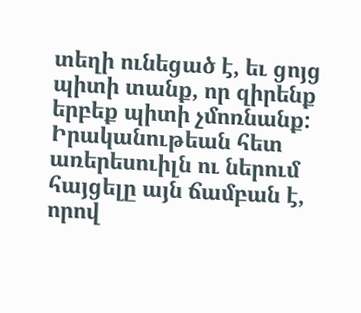տեղի ունեցած է, եւ ցոյց պիտի տանք, որ զիրենք երբեք պիտի չմոռնանք: Իրականութեան հետ առերեսուիլն ու ներում հայցելը այն ճամբան է, որով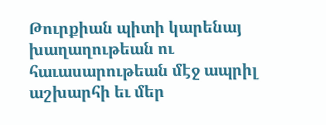Թուրքիան պիտի կարենայ խաղաղութեան ու հաւասարութեան մէջ ապրիլ աշխարհի եւ մեր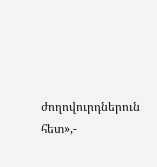ժողովուրդներուն հետ»,-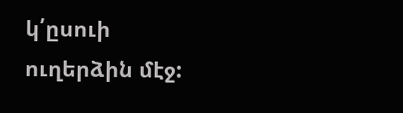կ՛ըսուի ուղերձին մէջ: